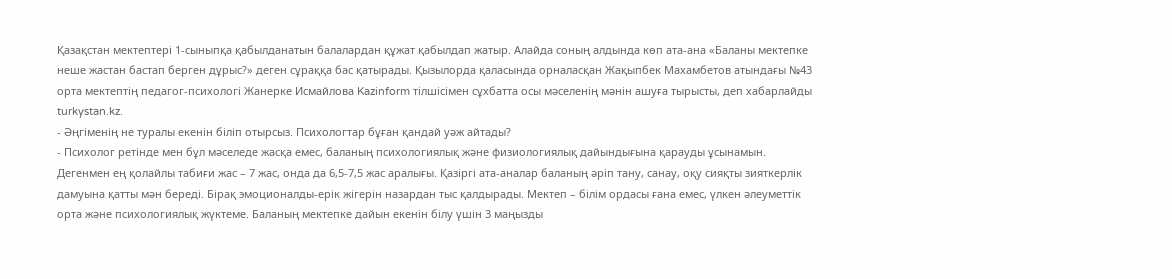Қазақстан мектептері 1-сыныпқа қабылданатын балалардан құжат қабылдап жатыр. Алайда соның алдында көп ата-ана «Баланы мектепке неше жастан бастап берген дұрыс?» деген сұраққа бас қатырады. Қызылорда қаласында орналасқан Жақыпбек Махамбетов атындағы №43 орта мектептің педагог-психологі Жанерке Исмайлова Kazinform тілшісімен сұхбатта осы мәселенің мәнін ашуға тырысты, деп хабарлайды turkystan.kz.
- Әңгіменің не туралы екенін біліп отырсыз. Психологтар бұған қандай уәж айтады?
- Психолог ретінде мен бұл мәселеде жасқа емес, баланың психологиялық және физиологиялық дайындығына қарауды ұсынамын. Дегенмен ең қолайлы табиғи жас – 7 жас, онда да 6,5-7,5 жас аралығы. Қазіргі ата-аналар баланың әріп тану, санау, оқу сияқты зияткерлік дамуына қатты мән береді. Бірақ эмоционалды-ерік жігерін назардан тыс қалдырады. Мектеп – білім ордасы ғана емес, үлкен әлеуметтік орта және психологиялық жүктеме. Баланың мектепке дайын екенін білу үшін 3 маңызды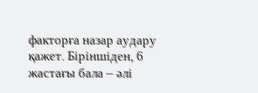факторға назар аудару қажет. Біріншіден, 6 жастағы бала – әлі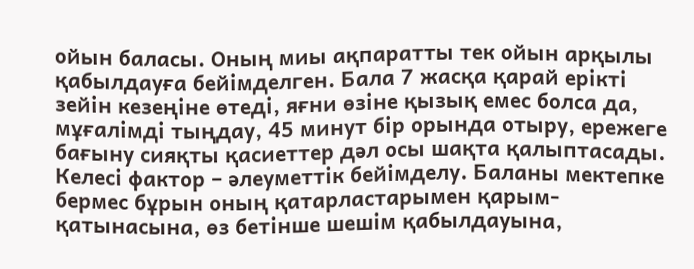ойын баласы. Оның миы ақпаратты тек ойын арқылы қабылдауға бейімделген. Бала 7 жасқа қарай ерікті зейін кезеңіне өтеді, яғни өзіне қызық емес болса да, мұғалімді тыңдау, 45 минут бір орында отыру, ережеге бағыну сияқты қасиеттер дәл осы шақта қалыптасады.
Келесі фактор – әлеуметтік бейімделу. Баланы мектепке бермес бұрын оның қатарластарымен қарым-қатынасына, өз бетінше шешім қабылдауына,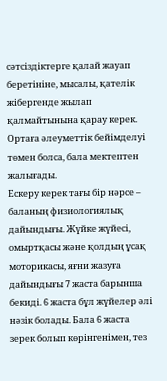сәтсіздіктерге қалай жауап беретініне, мысалы, қателік жібергенде жылап қалмайтынына қарау керек. Ортаға әлеуметтік бейімделуі төмен болса, бала мектептен жалығады.
Ескеру керек тағы бір нәрсе – баланың физиологиялық дайындығы. Жүйке жүйесі, омыртқасы және қолдың ұсақ моторикасы, яғни жазуға дайындығы 7 жаста барынша бекиді. 6 жаста бұл жүйелер әлі нәзік болады. Бала 6 жаста зерек болып көрінгенімен, тез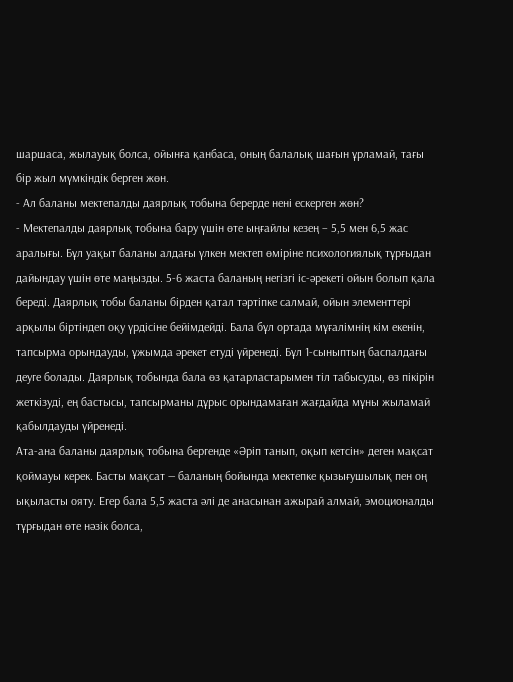шаршаса, жылауық болса, ойынға қанбаса, оның балалық шағын ұрламай, тағы бір жыл мүмкіндік берген жөн.
- Ал баланы мектепалды даярлық тобына берерде нені ескерген жөн?
- Мектепалды даярлық тобына бару үшін өте ыңғайлы кезең – 5,5 мен 6,5 жас аралығы. Бұл уақыт баланы алдағы үлкен мектеп өміріне психологиялық тұрғыдан дайындау үшін өте маңызды. 5-6 жаста баланың негізгі іс-әрекеті ойын болып қала береді. Даярлық тобы баланы бірден қатал тәртіпке салмай, ойын элементтері арқылы біртіндеп оқу үрдісіне бейімдейді. Бала бұл ортада мұғалімнің кім екенін, тапсырма орындауды, ұжымда әрекет етуді үйренеді. Бұл 1-сыныптың баспалдағы деуге болады. Даярлық тобында бала өз қатарластарымен тіл табысуды, өз пікірін жеткізуді, ең бастысы, тапсырманы дұрыс орындамаған жағдайда мұны жыламай қабылдауды үйренеді.
Ата-ана баланы даярлық тобына бергенде «Әріп танып, оқып кетсін» деген мақсат қоймауы керек. Басты мақсат — баланың бойында мектепке қызығушылық пен оң ықыласты ояту. Егер бала 5,5 жаста әлі де анасынан ажырай алмай, эмоционалды тұрғыдан өте нәзік болса,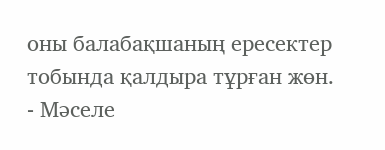оны балабақшаның ересектер тобында қалдыра тұрған жөн.
- Мәселе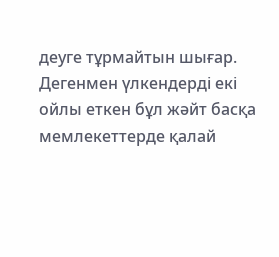деуге тұрмайтын шығар. Дегенмен үлкендерді екі ойлы еткен бұл жәйт басқа мемлекеттерде қалай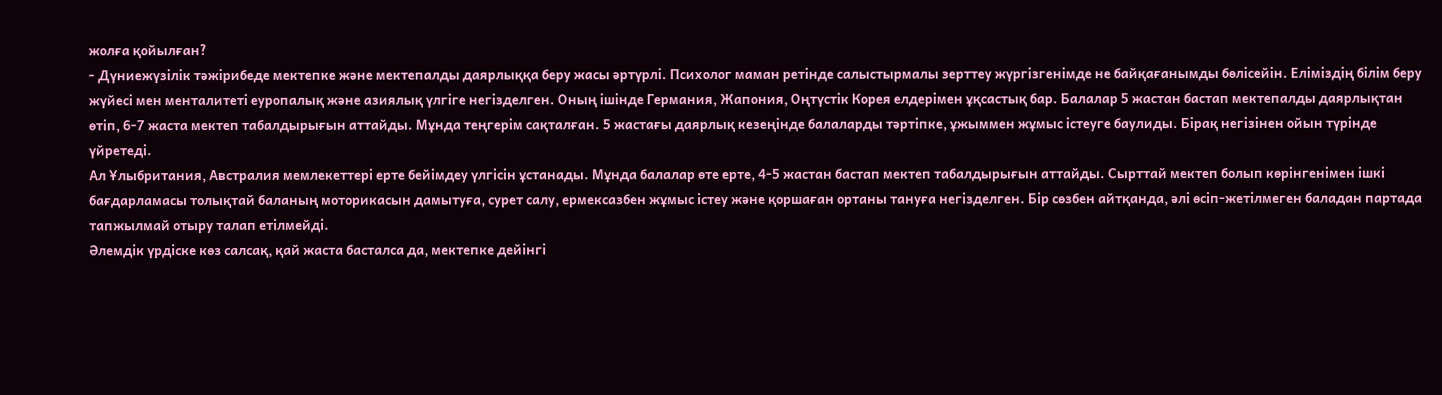жолға қойылған?
- Дүниежүзілік тәжірибеде мектепке және мектепалды даярлыққа беру жасы әртүрлі. Психолог маман ретінде салыстырмалы зерттеу жүргізгенімде не байқағанымды бөлісейін. Еліміздің білім беру жүйесі мен менталитеті еуропалық және азиялық үлгіге негізделген. Оның ішінде Германия, Жапония, Оңтүстік Корея елдерімен ұқсастық бар. Балалар 5 жастан бастап мектепалды даярлықтан өтіп, 6-7 жаста мектеп табалдырығын аттайды. Мұнда теңгерім сақталған. 5 жастағы даярлық кезеңінде балаларды тәртіпке, ұжыммен жұмыс істеуге баулиды. Бірақ негізінен ойын түрінде үйретеді.
Ал Ұлыбритания, Австралия мемлекеттері ерте бейімдеу үлгісін ұстанады. Мұнда балалар өте ерте, 4-5 жастан бастап мектеп табалдырығын аттайды. Сырттай мектеп болып көрінгенімен ішкі бағдарламасы толықтай баланың моторикасын дамытуға, сурет салу, ермексазбен жұмыс істеу және қоршаған ортаны тануға негізделген. Бір сөзбен айтқанда, әлі өсіп-жетілмеген баладан партада тапжылмай отыру талап етілмейді.
Әлемдік үрдіске көз салсақ, қай жаста басталса да, мектепке дейінгі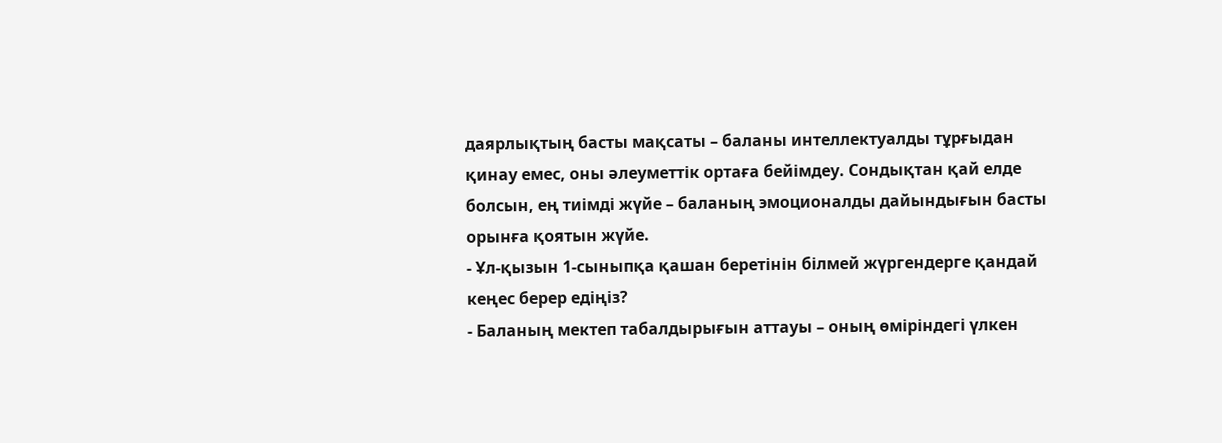даярлықтың басты мақсаты – баланы интеллектуалды тұрғыдан қинау емес, оны әлеуметтік ортаға бейімдеу. Сондықтан қай елде болсын, ең тиімді жүйе – баланың эмоционалды дайындығын басты орынға қоятын жүйе.
- Ұл-қызын 1-сыныпқа қашан беретінін білмей жүргендерге қандай кеңес берер едіңіз?
- Баланың мектеп табалдырығын аттауы – оның өміріндегі үлкен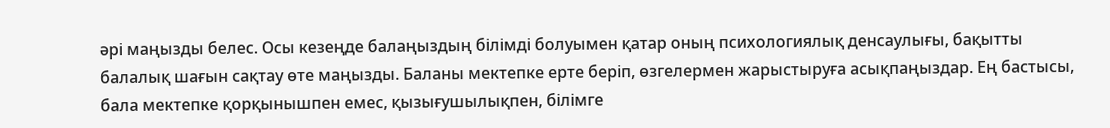әрі маңызды белес. Осы кезеңде балаңыздың білімді болуымен қатар оның психологиялық денсаулығы, бақытты балалық шағын сақтау өте маңызды. Баланы мектепке ерте беріп, өзгелермен жарыстыруға асықпаңыздар. Ең бастысы, бала мектепке қорқынышпен емес, қызығушылықпен, білімге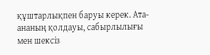құштарлықпен баруы керек. Ата-ананың қолдауы, сабырлылығы мен шексіз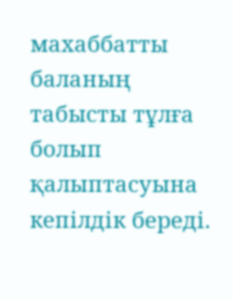махаббатты баланың табысты тұлға болып қалыптасуына кепілдік береді.